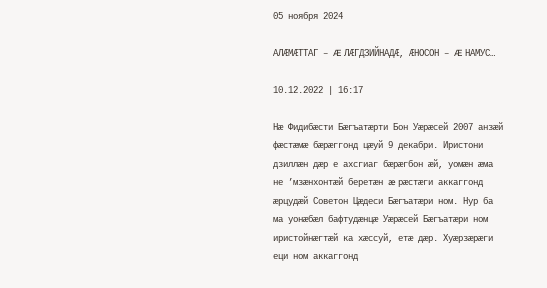05 ноября 2024

АЛÆМÆТТАГ – Æ ЛÆГДЗИЙНАДÆ, ÆНОСОН – Æ НАМУС…

10.12.2022 | 16:17

Нæ Фидибæсти Бæгъатæрти Бон Уæрæсей 2007 анзæй фæстæмæ бæрæггонд цæуй 9 декабри. Иристони дзиллæн дæр е ахсгиаг бæрæгбон æй, уомæн æма не ’мзæнхонтæй беретæн æ рæстæги аккаггонд æрцудæй Советон Цæдеси Бæгъатæри ном. Нур ба ма уонæбæл бафтудæнцæ Уæрæсей Бæгъатæри ном иристойнæгтæй ка хæссуй, етæ дæр. Хуæрзæрæги еци ном аккаггонд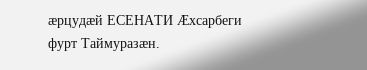æрцудæй ЕСЕНАТИ Æхсарбеги фурт Таймуразæн.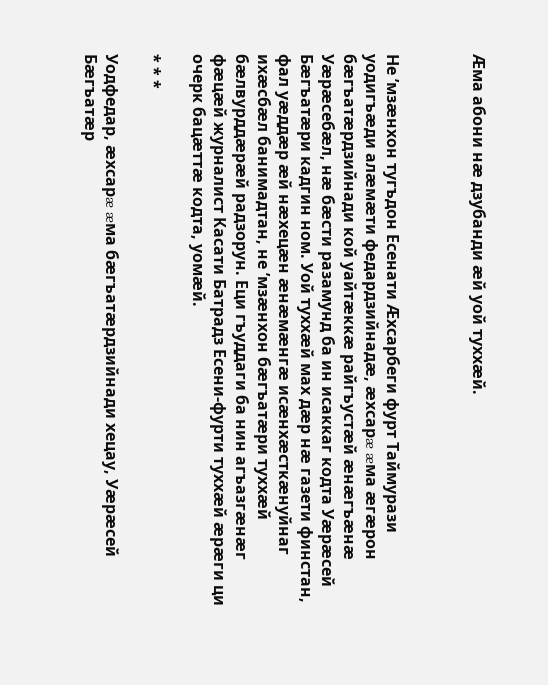Æма абони нæ дзубанди æй уой туххæй.



Не ’мзæнхон тугъдон Есенати Æхсарбеги фурт Таймурази уодигъæди алæмæти федардзийнадæ, æхсарæ æма æгæрон бæгъатæрдзийнади кой уайтæккæ райгъустæй æнæгъæнæ Уæрæсебæл, нæ бæсти разамунд ба ин исаккаг кодта Уæрæсей Бæгъатæри кадгин ном. Уой туххæй мах дæр нæ газети финстан, фал уæддæр æй нæхецæн æнæмæнгæ исæнхæсткæнуйнаг ихæсбæл банимадтан, не ’мзæнхон бæгъатæри туххæй бæлвурддæрæй радзорун. Еци гъуддаги ба нин агъазгæнæг фæцæй журналист Касати Батрадз Есени-фурти туххæй æрæги ци очерк бацæттæ кодта, уомæй.

* * *

Уодфедар, æхсарæ æма бæгъатæрдзийнади хецау, Уæрæсей Бæгъатæр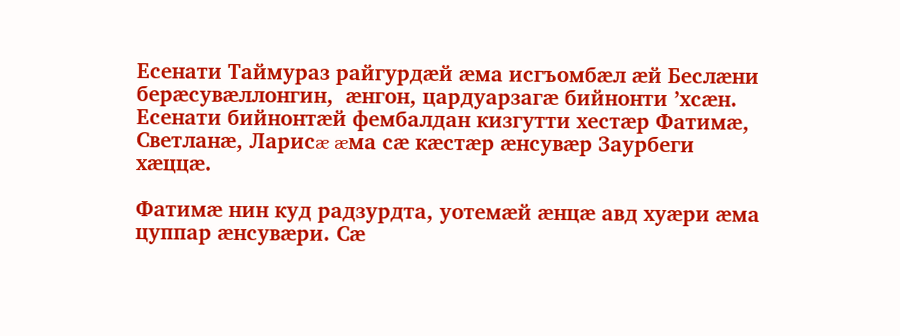Есенати Таймураз райгурдæй æма исгъомбæл æй Беслæни берæсувæллонгин,  æнгон, цардуарзагæ бийнонти ’хсæн. Есенати бийнонтæй фембалдан кизгутти хестæр Фатимæ, Светланæ, Ларисæ æма сæ кæстæр æнсувæр Заурбеги хæццæ.

Фатимæ нин куд радзурдта, уотемæй æнцæ авд хуæри æма цуппар æнсувæри. Сæ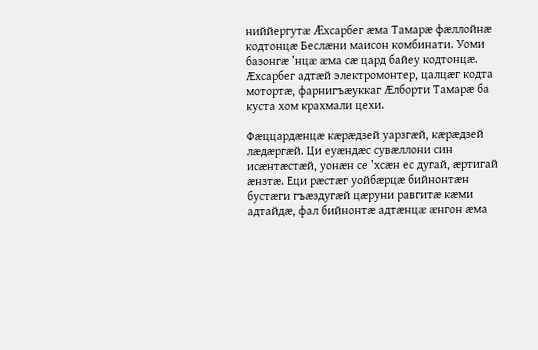ниййергутæ Æхсарбег æма Тамарæ фæллойнæ кодтонцæ Беслæни маисон комбинати. Уоми базонгæ ’нцæ æма сæ цард байеу кодтонцæ. Æхсарбег адтæй электромонтер, цалцæг кодта мотортæ, фарнигъæуккаг Æлборти Тамарæ ба куста хом крахмали цехи.

Фæццардæнцæ кæрæдзей уарзгæй, кæрæдзей лæдæргæй. Ци еуæндæс сувæллони син исæнтæстæй, уонæн се ’хсæн ес дугай, æртигай æнзтæ. Еци рæстæг уойбæрцæ бийнонтæн бустæги гъæздугæй цæруни равгитæ кæми адтайдæ, фал бийнонтæ адтæнцæ æнгон æма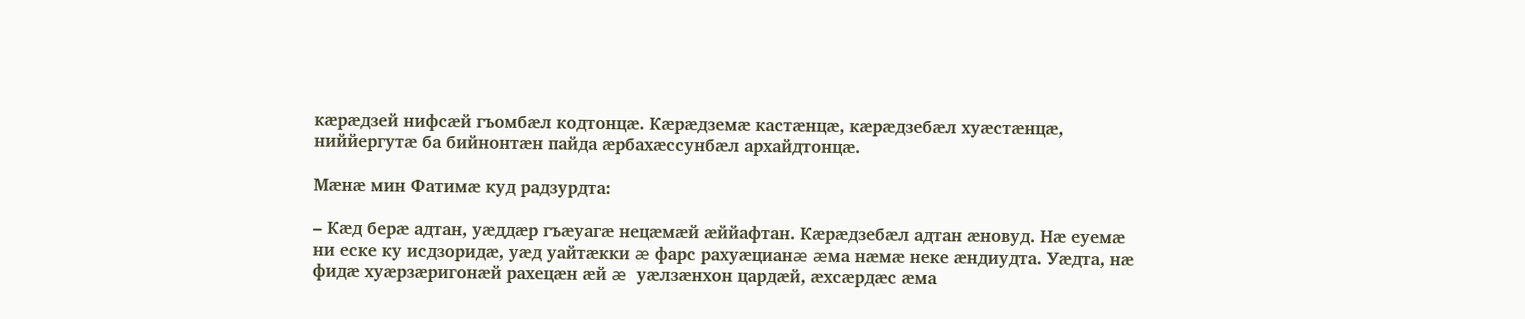кæрæдзей нифсæй гъомбæл кодтонцæ. Кæрæдземæ кастæнцæ, кæрæдзебæл хуæстæнцæ, ниййергутæ ба бийнонтæн пайда æрбахæссунбæл архайдтонцæ.

Мæнæ мин Фатимæ куд радзурдта:

– Кæд берæ адтан, уæддæр гъæуагæ нецæмæй æййафтан. Кæрæдзебæл адтан æновуд. Нæ еуемæ ни еске ку исдзоридæ, уæд уайтæкки æ фарс рахуæцианæ æма нæмæ неке æндиудта. Уæдта, нæ фидæ хуæрзæригонæй рахецæн æй æ  уæлзæнхон цардæй, æхсæрдæс æма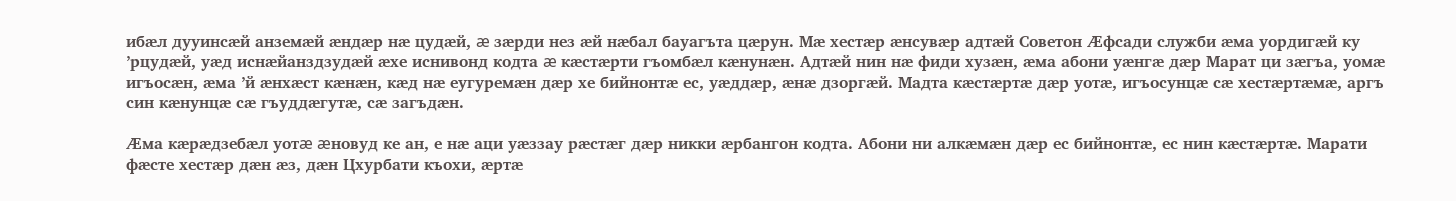ибæл дууинсæй анземæй æндæр нæ цудæй, æ зæрди нез æй нæбал бауагъта цæрун. Мæ хестæр æнсувæр адтæй Советон Æфсади служби æма уордигæй ку ’рцудæй, уæд иснæйанздзудæй æхе иснивонд кодта æ кæстæрти гъомбæл кæнунæн. Адтæй нин нæ фиди хузæн, æма абони уæнгæ дæр Марат ци зæгъа, уомæ игъосæн, æма ’й æнхæст кæнæн, кæд нæ еугуремæн дæр хе бийнонтæ ес, уæддæр, æнæ дзоргæй. Мадта кæстæртæ дæр уотæ, игъосунцæ сæ хестæртæмæ, аргъ син кæнунцæ сæ гъуддæгутæ, сæ загъдæн.

Æма кæрæдзебæл уотæ æновуд ке ан, е нæ аци уæззау рæстæг дæр никки æрбангон кодта. Абони ни алкæмæн дæр ес бийнонтæ, ес нин кæстæртæ. Марати фæсте хестæр дæн æз, дæн Цхурбати къохи, æртæ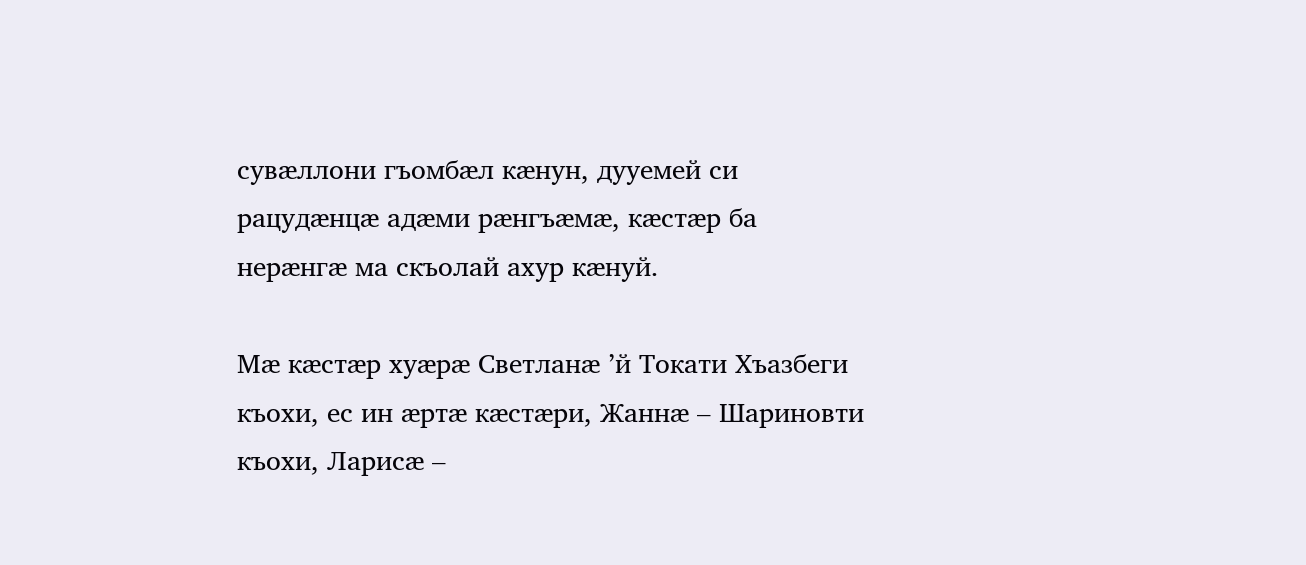сувæллони гъомбæл кæнун, дууемей си рацудæнцæ адæми рæнгъæмæ, кæстæр ба нерæнгæ ма скъолай ахур кæнуй.

Мæ кæстæр хуæрæ Светланæ ’й Токати Хъазбеги къохи, ес ин æртæ кæстæри, Жаннæ – Шариновти къохи, Ларисæ –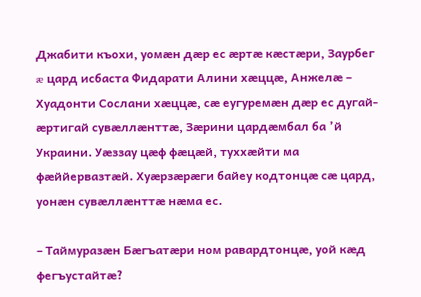Джабити къохи, уомæн дæр ес æртæ кæстæри, Заурбег æ цард исбаста Фидарати Алини хæццæ, Анжелæ – Хуадонти Сослани хæццæ, сæ еугуремæн дæр ес дугай-æртигай сувæллæнттæ, Зæрини цардæмбал ба ’й Украини. Уæззау цæф фæцæй, туххæйти ма фæййервазтæй. Хуæрзæрæги байеу кодтонцæ сæ цард, уонæн сувæллæнттæ нæма ес.

– Таймуразæн Бæгъатæри ном равардтонцæ, уой кæд фегъустайтæ?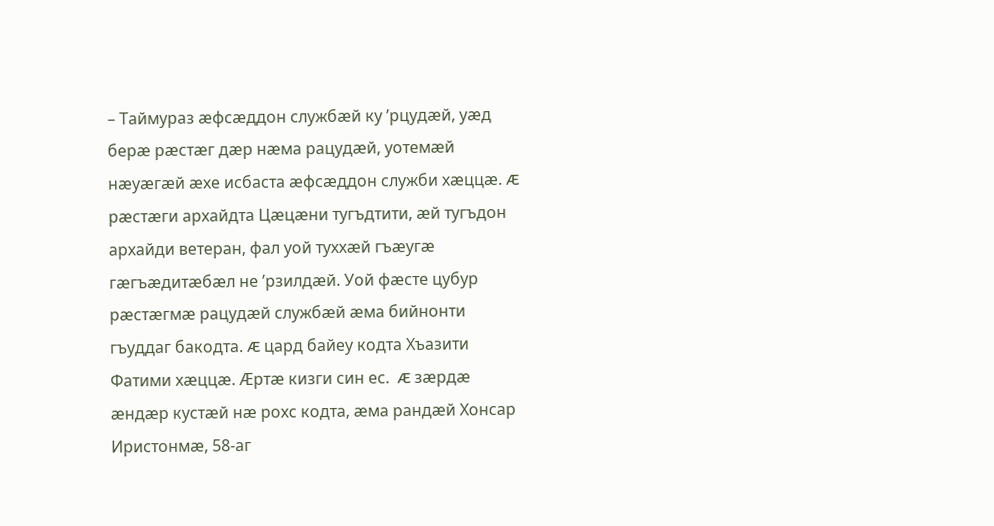– Таймураз æфсæддон службæй ку ’рцудæй, уæд берæ рæстæг дæр нæма рацудæй, уотемæй нæуæгæй æхе исбаста æфсæддон служби хæццæ. Æ рæстæги архайдта Цæцæни тугъдтити, æй тугъдон архайди ветеран, фал уой туххæй гъæугæ гæгъæдитæбæл не ’рзилдæй. Уой фæсте цубур рæстæгмæ рацудæй службæй æма бийнонти гъуддаг бакодта. Æ цард байеу кодта Хъазити Фатими хæццæ. Æртæ кизги син ес.  Æ зæрдæ æндæр кустæй нæ рохс кодта, æма рандæй Хонсар Иристонмæ, 58-аг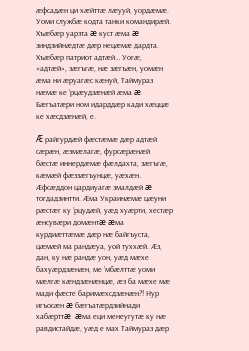æфсадæн ци хæйттæ лæууй, уордæмæ. Уоми службæ кодта танки командирæй. Хъæбæр уарзта æ куст æма æ зиндзийнæдтæ дæр нецæмæ дардта. Хъæбæр патриот адтæй… Уогæ, «адтæй», зæгъгæ, нæ зæгъæн, уомæн æма ни æруагæс кæнуй, Таймураз нæмæ ке ’рцæудзæнæй æма æ Бæгъатæри ном идарддæр кади хæццæ ке хæсдзæнæй, е.

Æ райгурдæй фæстæмæ дæр адтæй сæрæн, æзмæлагæ, фурсæрæнæй бæстæ иннердæмæ фæлдахта, зæгъгæ, кæмæй фæззæгъунцæ, уæхæн. Æфсæддон цардиуагæ змалдæй æ тогдадзинтти. Æма Украинæмæ цæуни рæстæг ку ’рцудæй, уæд хуæрти, хестæр æнсувæри домæнтæ æма курдиæттæмæ дæр нæ байгъуста, цæмæй ма рандæуа, уой туххæй. Æз, дан, ку нæ рандæ уон, уæд мæхе бахуæрдзæнæн, ме ’мбæлттæ уоми мæлгæ кæндзæнæнцæ, æз ба мæхе мæ мади фæсте баримæхсдзæнæн?! Нур игъосæн æ бæгъатæрдзийнади хабæрттæ  æма еци менеугутæ ку нæ равдистайдæ, уæд е мах Таймураз дæр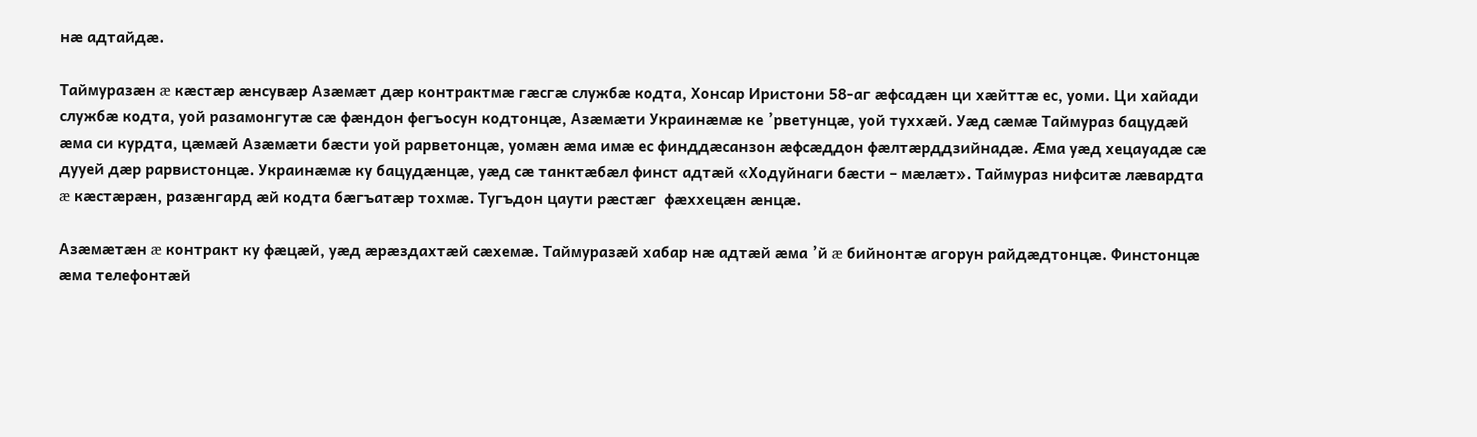нæ адтайдæ.

Таймуразæн æ кæстæр æнсувæр Азæмæт дæр контрактмæ гæсгæ службæ кодта, Хонсар Иристони 58-аг æфсадæн ци хæйттæ ес, уоми. Ци хайади службæ кодта, уой разамонгутæ сæ фæндон фегъосун кодтонцæ, Азæмæти Украинæмæ ке ’рветунцæ, уой туххæй. Уæд сæмæ Таймураз бацудæй  æма си курдта, цæмæй Азæмæти бæсти уой рарветонцæ, уомæн æма имæ ес финддæсанзон æфсæддон фæлтæрддзийнадæ. Æма уæд хецауадæ сæ дууей дæр рарвистонцæ. Украинæмæ ку бацудæнцæ, уæд сæ танктæбæл финст адтæй «Ходуйнаги бæсти – мæлæт». Таймураз нифситæ лæвардта æ кæстæрæн, разæнгард æй кодта бæгъатæр тохмæ. Тугъдон цаути рæстæг  фæххецæн æнцæ.

Азæмæтæн æ контракт ку фæцæй, уæд æрæздахтæй сæхемæ. Таймуразæй хабар нæ адтæй æма ’й æ бийнонтæ агорун райдæдтонцæ. Финстонцæ æма телефонтæй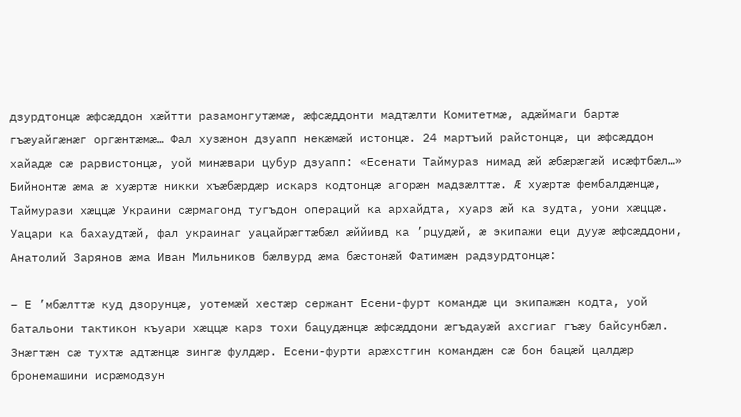дзурдтонцæ æфсæддон хæйтти разамонгутæмæ, æфсæддонти мадтæлти Комитетмæ, адæймаги бартæ гъæуайгæнæг оргæнтæмæ… Фал хузæнон дзуапп некæмæй истонцæ. 24 мартъий райстонцæ, ци æфсæддон хайадæ сæ рарвистонцæ, уой минæвари цубур дзуапп: «Есенати Таймураз нимад æй æбæрæгæй исæфтбæл…» Бийнонтæ æма æ хуæртæ никки хъæбæрдæр искарз кодтонцæ агорæн мадзæлттæ. Æ хуæртæ фембалдæнцæ, Таймурази хæццæ Украини сæрмагонд тугъдон операций ка архайдта, хуарз æй ка зудта, уони хæццæ. Уацари ка бахаудтæй, фал украинаг уацайрæгтæбæл æййивд ка ’рцудæй, æ экипажи еци дууæ æфсæддони, Анатолий Зарянов æма Иван Мильников бæлвурд æма бæстонæй Фатимæн радзурдтонцæ:

– Е ’мбæлттæ куд дзорунцæ, уотемæй хестæр сержант Есени-фурт командæ ци экипажæн кодта, уой батальони тактикон къуари хæццæ карз тохи бацудæнцæ æфсæддони æгъдауæй ахсгиаг гъæу байсунбæл. Знæгтæн сæ тухтæ адтæнцæ зингæ фулдæр. Есени-фурти арæхстгин командæн сæ бон бацæй цалдæр бронемашини исрæмодзун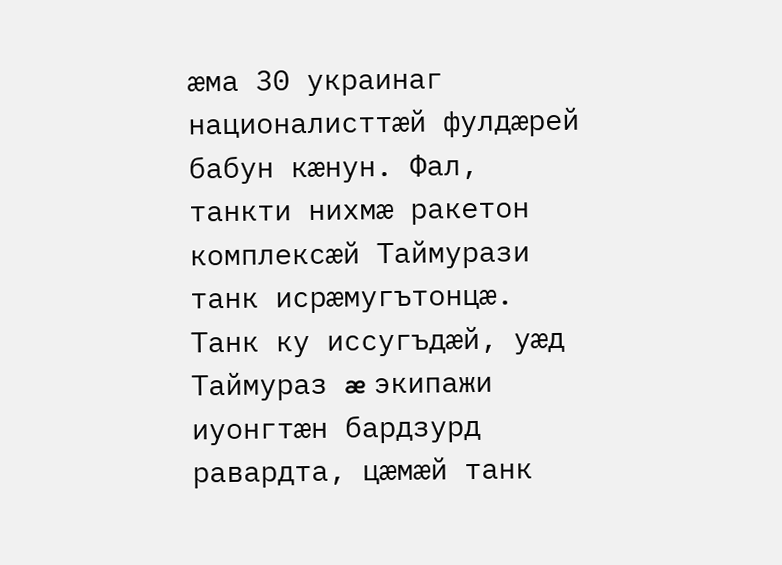æма 30 украинаг националисттæй фулдæрей бабун кæнун. Фал, танкти нихмæ ракетон комплексæй Таймурази танк исрæмугътонцæ. Танк ку иссугъдæй, уæд Таймураз æ экипажи иуонгтæн бардзурд равардта, цæмæй танк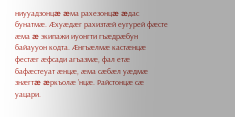ниууадзонцæ æма рахезонцæ æдас бунатмæ. Æхуæдæг рахизтæй еугурей фæсте æма æ экипажи иуонгти гъæдрæбун байаууон кодта. Æнгъæлмæ кастæнцæ фестæг æфсади агъазмæ, фал етæ бафæстеуат æнцæ, æма сæбæл уæдмæ знæгтæ æркъолæ ’нцæ. Райстонцæ сæ уацари.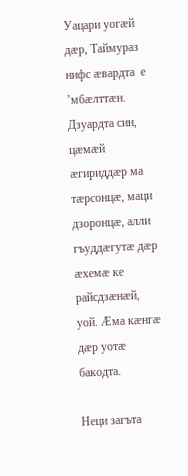Уацари уогæй дæр, Таймураз нифс æвардта  е ’мбæлттæн. Дзуардта син, цæмæй æгириддæр ма тæрсонцæ, маци дзоронцæ, алли гъуддæгутæ дæр æхемæ ке райсдзæнæй, уой. Æма кæнгæ дæр уотæ бакодта.

Неци загъта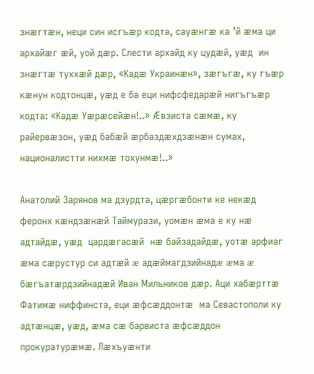знæгтæн, неци син исгъæр кодта, сауæнгæ ка ’й æма ци архайæг æй, уой дæр. Слести архайд ку цудæй, уæд  ин знæгтæ туххæй дæр, «Кадæ Украинæн», зæгъгæ, ку гъæр кæнун кодтонцæ, уæд е ба еци нифсфедарæй нигъгъæр кодта: «Кадæ Уæрæсейæн!..» Æвзиста сæмæ, ку райервæзон, уæд бабæй æрбаздæхдзæнæн сумах, националистти нихмæ тохунмæ!..»

Анатолий Зарянов ма дзурдта, цæргæбонти ке некæд феронх кæндзæнæй Таймурази, уомæн æма е ку нæ адтайдæ, уæд  цардæгасæй  нæ байзадайдæ, уотæ арфиаг æма сæрустур си адтæй æ адæймагдзийнадæ æма æ бæгъатæрдзийнадæй Иван Мильников дæр. Аци хабæрттæ Фатимæ ниффинста, еци æфсæддонтæ  ма Севастополи ку адтæнцæ, уæд, æма сæ барвиста æфсæддон прокуратурæмæ. Лæхъуæнти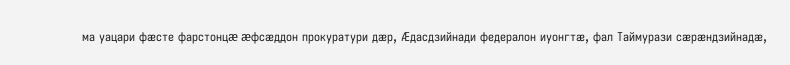ма уацари фæсте фарстонцæ æфсæддон прокуратури дæр, Æдасдзийнади федералон иуонгтæ, фал Таймурази сæрæндзийнадæ,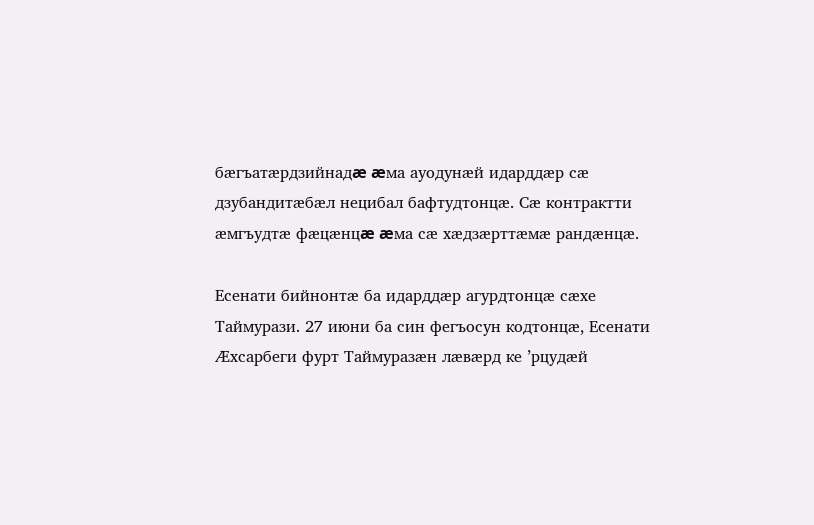бæгъатæрдзийнадæ æма ауодунæй идарддæр сæ дзубандитæбæл нецибал бафтудтонцæ. Сæ контрактти æмгъудтæ фæцæнцæ æма сæ хæдзæрттæмæ рандæнцæ.

Есенати бийнонтæ ба идарддæр агурдтонцæ сæхе Таймурази. 27 июни ба син фегъосун кодтонцæ, Есенати Æхсарбеги фурт Таймуразæн лæвæрд ке ’рцудæй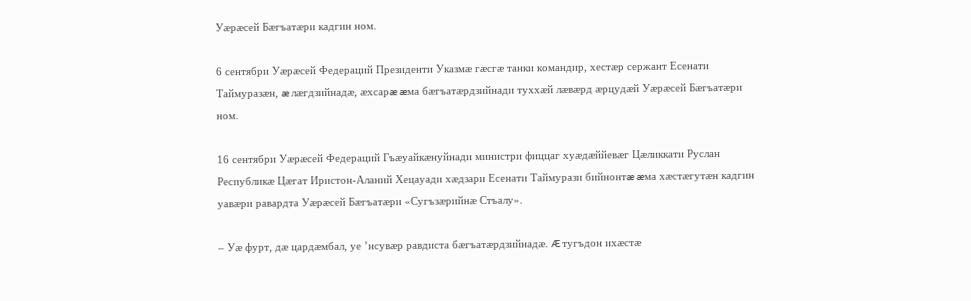Уæрæсей Бæгъатæри кадгин ном.

6 сентябри Уæрæсей Федераций Президенти Указмæ гæсгæ танки командир, хестæр сержант Есенати Таймуразæн, æ лæгдзийнадæ, æхсарæ æма бæгъатæрдзийнади туххæй лæвæрд æрцудæй Уæрæсей Бæгъатæри ном.

16 сентябри Уæрæсей Федераций Гъæуайкæнуйнади министри фиццаг хуæдæййевæг Цæликкати Руслан Республикæ Цæгат Иристон-Аланий Хецауади хæдзари Есенати Таймурази бийнонтæ æма хæстæгутæн кадгин уавæри равардта Уæрæсей Бæгъатæри «Сугъзæрийнæ Стъалу».

– Уæ фурт, дæ цардæмбал, уе ’нсувæр равдиста бæгъатæрдзийнадæ. Æ тугъдон ихæстæ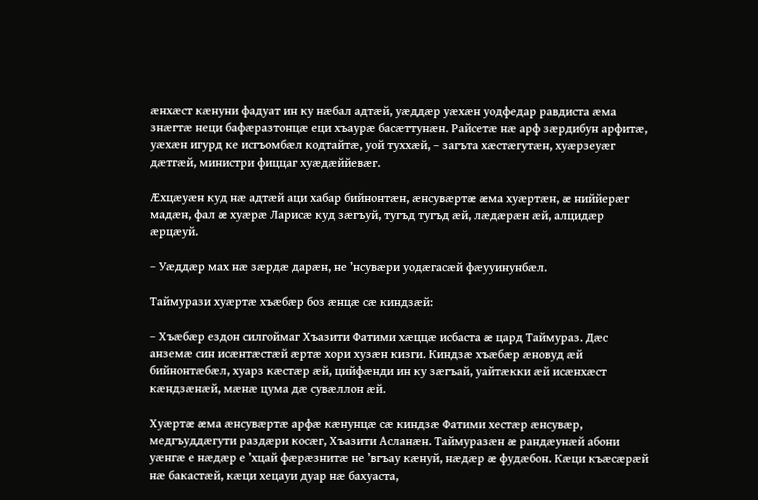æнхæст кæнуни фадуат ин ку нæбал адтæй, уæддæр уæхæн уодфедар равдиста æма знæгтæ неци бафæразтонцæ еци хъаурæ басæттунæн. Райсетæ нæ арф зæрдибун арфитæ, уæхæн игурд ке исгъомбæл кодтайтæ, уой туххæй, – загъта хæстæгутæн, хуæрзеуæг дæтгæй, министри фиццаг хуæдæййевæг.

Æхцæуæн куд нæ адтæй аци хабар бийнонтæн, æнсувæртæ æма хуæртæн, æ ниййерæг мадæн, фал æ хуæрæ Ларисæ куд зæгъуй, тугъд тугъд æй, лæдæрæн æй, алцидæр æрцæуй.

– Уæддæр мах нæ зæрдæ дарæн, не ’нсувæри уодæгасæй фæууинунбæл.

Таймурази хуæртæ хъæбæр боз æнцæ сæ киндзæй:

– Хъæбæр ездон силгоймаг Хъазити Фатими хæццæ исбаста æ цард Таймураз. Дæс анземæ син исæнтæстæй æртæ хори хузæн кизги. Киндзæ хъæбæр æновуд æй бийнонтæбæл, хуарз кæстæр æй, цийфæнди ин ку зæгъай, уайтæкки æй исæнхæст кæндзæнæй, мæнæ цума дæ сувæллон æй.

Хуæртæ æма æнсувæртæ арфæ кæнунцæ сæ киндзæ Фатими хестæр æнсувæр, медгъуддæгути раздæри косæг, Хъазити Асланæн. Таймуразæн æ рандæунæй абони уæнгæ е нæдæр е ’хцай фæрæзнитæ не ’вгъау кæнуй, нæдæр æ фудæбон. Кæци къæсæрæй нæ бакастæй, кæци хецауи дуар нæ бахуаста,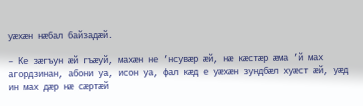уæхæн нæбал байзадæй.

– Ке зæгъун æй гъæуй, махæн не ’нсувæр æй, нæ кæстæр æма ’й мах агордзинан, абони уа, исон уа, фал кæд е уæхæн зундбæл хуæст æй, уæд ин мах дæр нæ сæртæй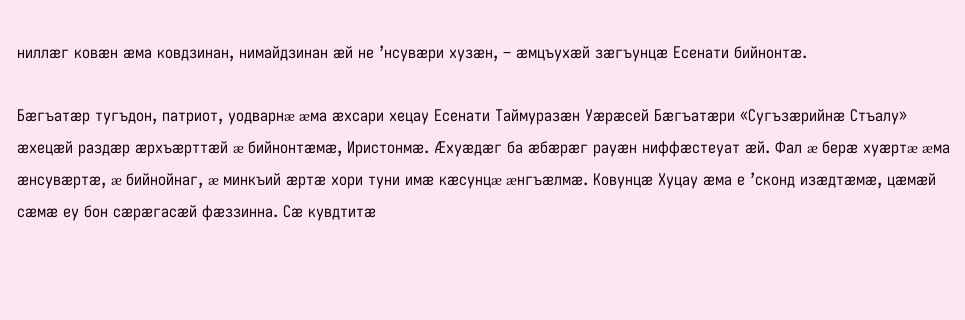ниллæг ковæн æма ковдзинан, нимайдзинан æй не ’нсувæри хузæн, – æмцъухæй зæгъунцæ Есенати бийнонтæ.

Бæгъатæр тугъдон, патриот, уодварнæ æма æхсари хецау Есенати Таймуразæн Уæрæсей Бæгъатæри «Сугъзæрийнæ Стъалу» æхецæй раздæр æрхъæрттæй æ бийнонтæмæ, Иристонмæ. Æхуæдæг ба æбæрæг рауæн ниффæстеуат æй. Фал æ берæ хуæртæ æма æнсувæртæ, æ бийнойнаг, æ минкъий æртæ хори туни имæ кæсунцæ æнгъæлмæ. Ковунцæ Хуцау æма е ’сконд изæдтæмæ, цæмæй сæмæ еу бон сæрæгасæй фæззинна. Сæ кувдтитæ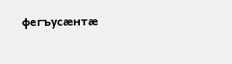фегъусæнтæ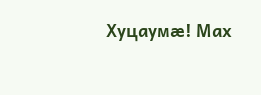Хуцаумæ! Мах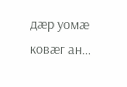дæр уомæ ковæг ан…